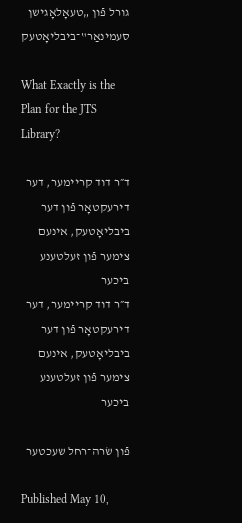גורל פֿון „טעאָלאָגישן סעמינאַר‟־ביבליאָטעק

What Exactly is the Plan for the JTS Library?

ד״ר דוד קריימער, דער דירעקטאָר פֿון דער ביבליאָטעק, אינעם צימער פֿון זעלטענע ביכער
ד״ר דוד קריימער, דער דירעקטאָר פֿון דער ביבליאָטעק, אינעם צימער פֿון זעלטענע ביכער

פֿון שׂרה־רחל שעכטער

Published May 10,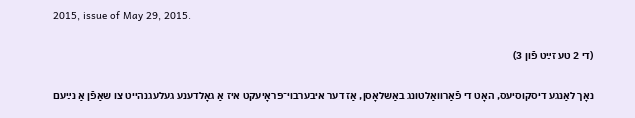2015, issue of May 29, 2015.

(די 2 טע זײַט פֿון 3)

נאָך לאַנגע דיסקוסיעס, האָט די פֿאַרוואַלטונג באַשלאָסן, אַז דער איבערבוי־פּראָיעקט איז אַ גאָלדענע געלעגנהייט צו שאַפֿן אַ נײַעם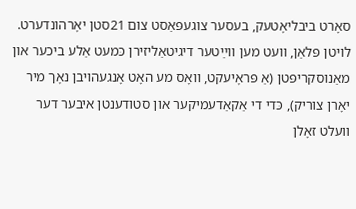סאָרט ביבליאָטעק, בעסער צוגעפּאַסט צום 21סטן יאָרהונדערט. לויטן פּלאַן, וועט מען ווײַטער דיגיטאַליזירן כּמעט אַלע ביכער און מאַנוסקריפּטן (אַ פּראָיעקט, וואָס מע האָט אָנגעהויבן נאָך מיר יאָרן צוריק), כּדי די אַקאַדעמיקער און סטודענטן איבער דער וועלט זאָלן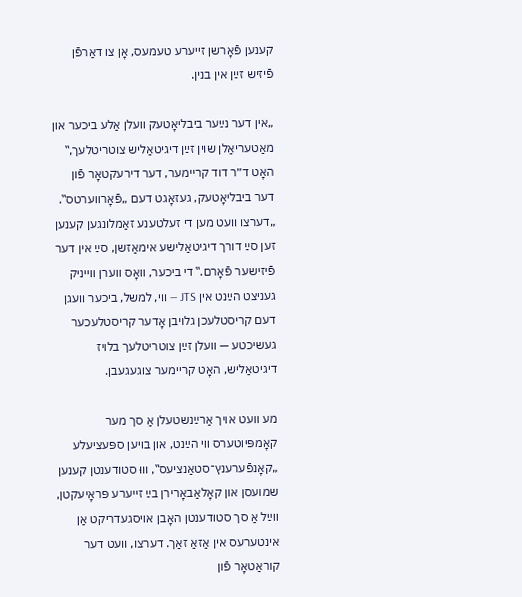קענען פֿאָרשן זייערע טעמעס, אָן צו דאַרפֿן פֿיזיש זײַן אין בנין.

„אין דער נײַער ביבליאָטעק וועלן אַלע ביכער און מאַטעריאַלן שוין זײַן דיגיטאַליש צוטריטלעך,‟ האָט ד״ר דוד קריימער, דער דירעקטאָר פֿון דער ביבליאָטעק, געזאָגט דעם „פֿאָרווערטס‟. „דערצו וועט מען די זעלטענע זאַמלונגען קענען זען סײַ דורך דיגיטאַלישע אימאַזשן, סײַ אין דער פֿיזישער פֿאָרם.‟ די ביכער, וואָס ווערן ווייניק געניצט הײַנט אין JTS — ווי, למשל, ביכער וועגן דעם קריסטלעכן גלויבן אָדער קריסטלעכער געשיכטע — וועלן זײַן צוטריטלעך בלויז דיגיטאַליש, האָט קריימער צוגעגעבן.

מע וועט אויך אַרײַנשטעלן אַ סך מער קאָמפּיוטערס ווי הײַנט, און בויען ספּעציעלע „קאָנפֿערענץ־סטאַנציעס‟, וווּ סטודענטן קענען שמועסן און קאָלאַבאָרירן בײַ זייערע פּראָיעקטן, ווײַל אַ סך סטודענטן האָבן אויסגעדריקט אַן אינטערעס אין אַזאַ זאַך. דערצו, וועט דער קוראַטאָר פֿון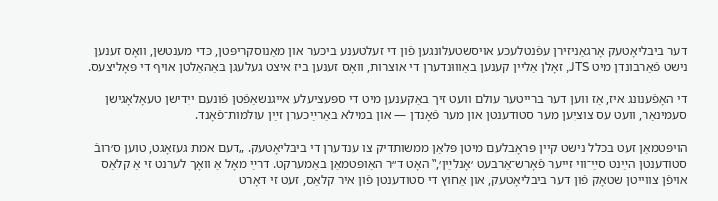דער ביבליאָטעק אָרגאַניזירן עפֿנטלעכע אויסשטעלונגען פֿון די זעלטענע ביכער און מאַנוסקריפּטן, כּדי מענטשן, וואָס זענען נישט פֿאַרבונדן מיט JTS, זאָלן אַליין קענען באַוווּנדערן די אוצרות, וואָס זענען ביז איצט געלעגן באַהאַלטן אויף די פּאָליצעס.

די האָפֿענונג איז, אַז ווען דער ברייטער עולם וועט זיך באַקענען מיט די ספּעציעלע אייגנשאַפֿטן פֿונעם ייִדישן טעאָלאָגישן סעמינאַר, וועט עס צוציִען מער סטודענטן און מער פֿאָנדן — און במילא באַרײַכערן זײַן עולמות־פֿאָנד.

הויפּטמאַן זעט בכלל נישט קיין פּראָבלעם מיטן פּלאַן ממשותדיק צו ענדערן די ביבליאָטעק. „דעם אמת געזאָגט, טוען ס׳רובֿ סטודענטן הײַנט סײַ־ווי זייער פֿאָרש־אַרבעט ׳אָנלײַן׳,‟ האָט ד״ר האַופּטמאַן באַמערקט. דרײַ מאָל אַ וואָך לערנט זי אַ קלאַס אויפֿן צווייטן שטאָק פֿון דער ביבליאָטעק, און אַחוץ די סטודענטן פֿון איר קלאַס, זעט זי דאָרט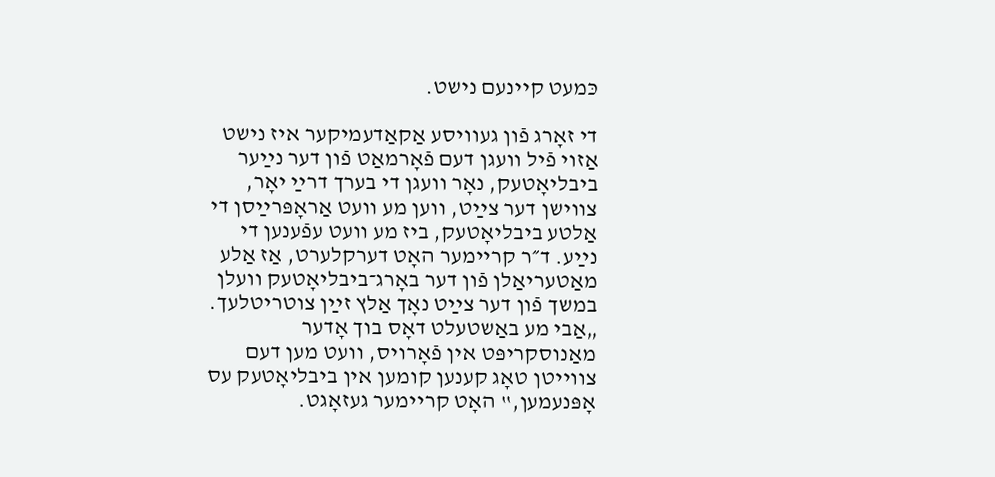כּמעט קיינעם נישט.

די זאָרג פֿון געוויסע אַקאַדעמיקער איז נישט אַזוי פֿיל וועגן דעם פֿאָרמאַט פֿון דער נײַער ביבליאָטעק, נאָר וועגן די בערך דרײַ יאָר, צווישן דער צײַט, ווען מע וועט אַראָפּרײַסן די אַלטע ביבליאָטעק, ביז מע וועט עפֿענען די נײַע. ד״ר קריימער האָט דערקלערט, אַז אַלע מאַטעריאַלן פֿון דער באָרג־ביבליאָטעק וועלן במשך פֿון דער צײַט נאָך אַלץ זײַן צוטריטלעך. „אַבי מע באַשטעלט דאָס בוך אָדער מאַנוסקריפּט אין פֿאָרויס, וועט מען דעם צווייטן טאָג קענען קומען אין ביבליאָטעק עס אָפּנעמען,‟ האָט קריימער געזאָגט.